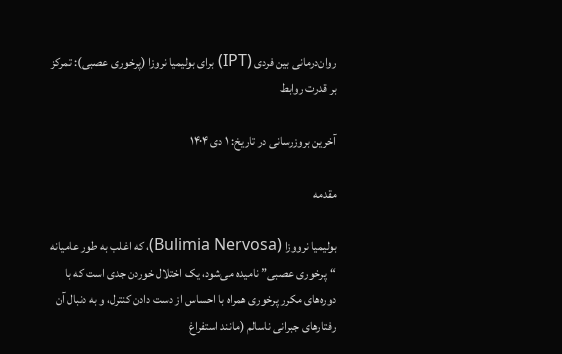روان‌درمانی بین فردی (IPT) برای بولیمیا نروزا (پرخوری عصبی): تمرکز بر قدرت روابط

آخرین بروزرسانی در تاریخ: ۱ دی ۱۴۰۴

مقدمه

بولیمیا نرووزا (Bulimia Nervosa)، که اغلب به طور عامیانه “پرخوری عصبی” نامیده می‌شود، یک اختلال خوردن جدی است که با دوره‌های مکرر پرخوری همراه با احساس از دست دادن کنترل، و به دنبال آن رفتارهای جبرانی ناسالم (مانند استفراغ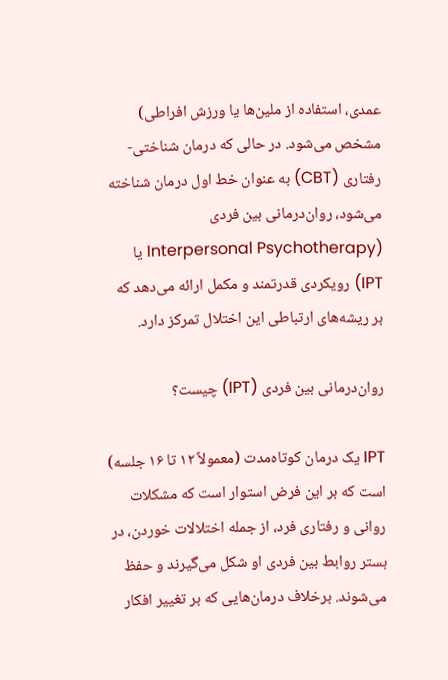عمدی، استفاده از ملین‌ها یا ورزش افراطی) مشخص می‌شود. در حالی که درمان شناختی-رفتاری (CBT) به عنوان خط اول درمان شناخته می‌شود، روان‌درمانی بین فردی (Interpersonal Psychotherapy یا IPT) رویکردی قدرتمند و مکمل ارائه می‌دهد که بر ریشه‌های ارتباطی این اختلال تمرکز دارد.

روان‌درمانی بین فردی (IPT) چیست؟

IPT یک درمان کوتاه‌مدت (معمولاً ۱۲ تا ۱۶ جلسه) است که بر این فرض استوار است که مشکلات روانی و رفتاری فرد، از جمله اختلالات خوردن، در بستر روابط بین فردی او شکل می‌گیرند و حفظ می‌شوند. برخلاف درمان‌هایی که بر تغییر افکار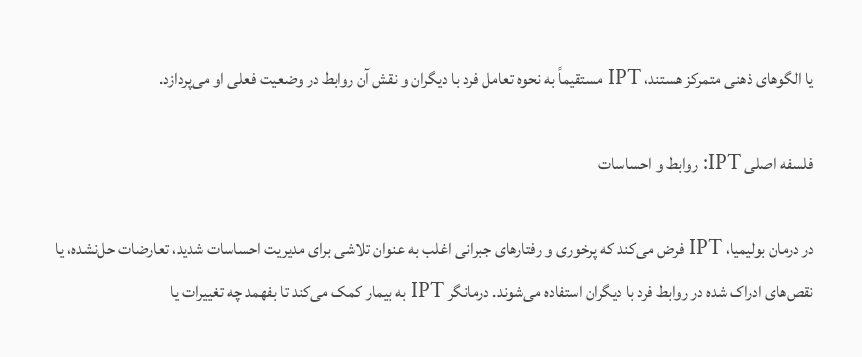یا الگوهای ذهنی متمرکز هستند، IPT مستقیماً به نحوه تعامل فرد با دیگران و نقش آن روابط در وضعیت فعلی او می‌پردازد.

فلسفه اصلی IPT: روابط و احساسات

در درمان بولیمیا، IPT فرض می‌کند که پرخوری و رفتارهای جبرانی اغلب به عنوان تلاشی برای مدیریت احساسات شدید، تعارضات حل‌نشده، یا نقص‌های ادراک شده در روابط فرد با دیگران استفاده می‌شوند. درمانگر IPT به بیمار کمک می‌کند تا بفهمد چه تغییرات یا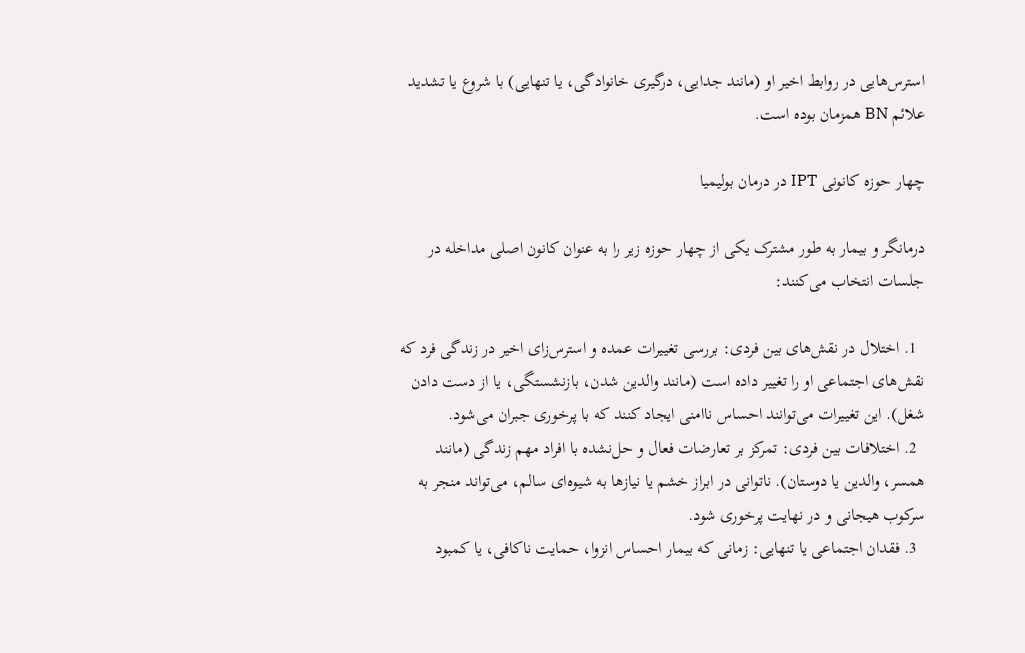استرس‌هایی در روابط اخیر او (مانند جدایی، درگیری خانوادگی، یا تنهایی) با شروع یا تشدید علائم BN همزمان بوده است.

چهار حوزه کانونی IPT در درمان بولیمیا

درمانگر و بیمار به طور مشترک یکی از چهار حوزه زیر را به عنوان کانون اصلی مداخله در جلسات انتخاب می‌کنند:

  1. اختلال در نقش‌های بین فردی: بررسی تغییرات عمده و استرس‌زای اخیر در زندگی فرد که نقش‌های اجتماعی او را تغییر داده است (مانند والدین شدن، بازنشستگی، یا از دست دادن شغل). این تغییرات می‌توانند احساس ناامنی ایجاد کنند که با پرخوری جبران می‌شود.
  2. اختلافات بین فردی: تمرکز بر تعارضات فعال و حل‌نشده با افراد مهم زندگی (مانند همسر، والدین یا دوستان). ناتوانی در ابراز خشم یا نیازها به شیوه‌ای سالم، می‌تواند منجر به سرکوب هیجانی و در نهایت پرخوری شود.
  3. فقدان اجتماعی یا تنهایی: زمانی که بیمار احساس انزوا، حمایت ناکافی، یا کمبود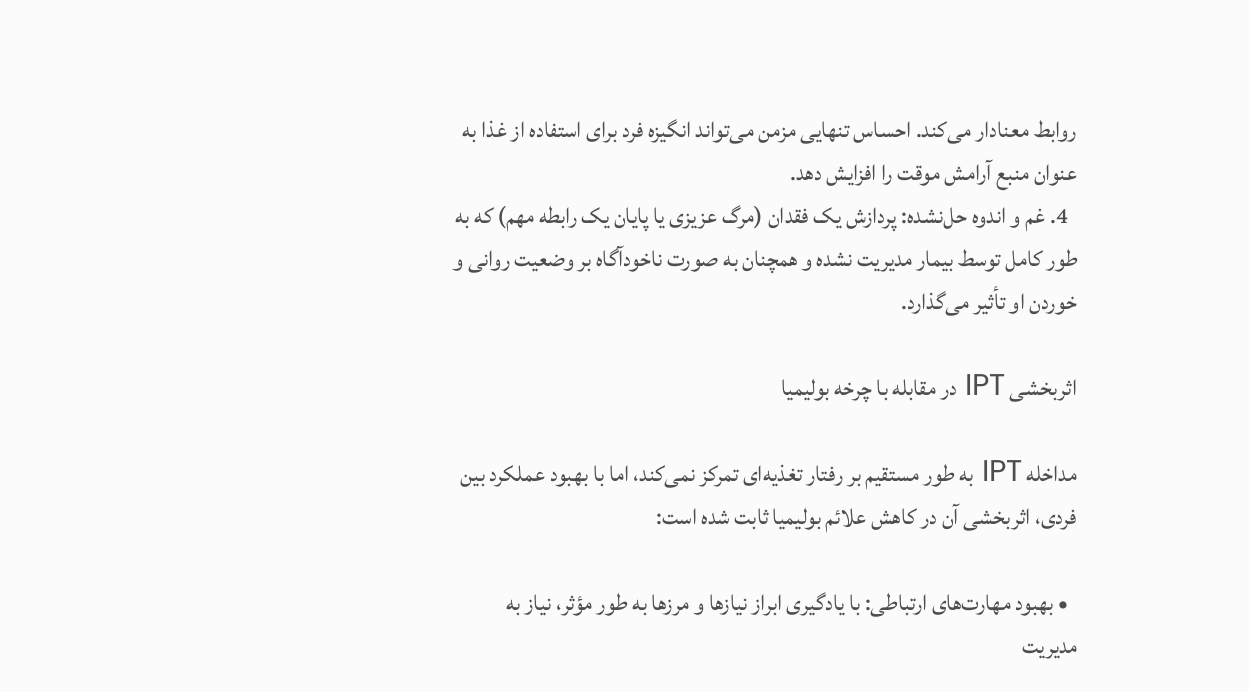روابط معنادار می‌کند. احساس تنهایی مزمن می‌تواند انگیزه فرد برای استفاده از غذا به عنوان منبع آرامش موقت را افزایش دهد.
  4. غم و اندوه حل‌نشده: پردازش یک فقدان (مرگ عزیزی یا پایان یک رابطه مهم) که به طور کامل توسط بیمار مدیریت نشده و همچنان به صورت ناخودآگاه بر وضعیت روانی و خوردن او تأثیر می‌گذارد.

اثربخشی IPT در مقابله با چرخه بولیمیا

مداخله IPT به طور مستقیم بر رفتار تغذیه‌ای تمرکز نمی‌کند، اما با بهبود عملکرد بین فردی، اثربخشی آن در کاهش علائم بولیمیا ثابت شده است:

  • بهبود مهارت‌های ارتباطی: با یادگیری ابراز نیازها و مرزها به طور مؤثر، نیاز به مدیریت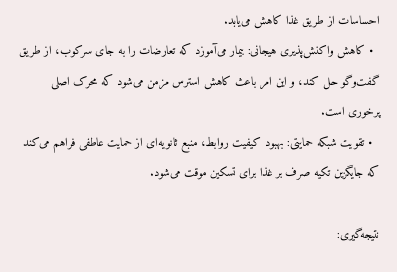احساسات از طریق غذا کاهش می‌یابد.
  • کاهش واکنش‌پذیری هیجانی: بیمار می‌آموزد که تعارضات را به جای سرکوب، از طریق گفت‌وگو حل کند، و این امر باعث کاهش استرس مزمن می‌شود که محرک اصلی پرخوری است.
  • تقویت شبکه حمایتی: بهبود کیفیت روابط، منبع ثانویه‌ای از حمایت عاطفی فراهم می‌کند که جایگزین تکیه صرف بر غذا برای تسکین موقت می‌شود.

نتیجه‌گیری: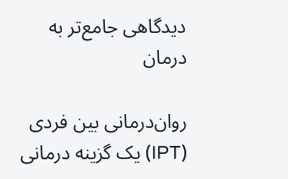دیدگاهی جامع‌تر به درمان

روان‌درمانی بین فردی (IPT) یک گزینه درمانی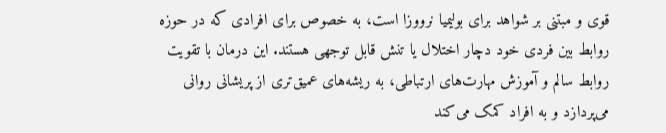قوی و مبتنی بر شواهد برای بولیمیا نرووزا است، به خصوص برای افرادی که در حوزه روابط بین فردی خود دچار اختلال یا تنش قابل توجهی هستند. این درمان با تقویت روابط سالم و آموزش مهارت‌های ارتباطی، به ریشه‌های عمیق‌تری از پریشانی روانی می‌پردازد و به افراد کمک می‌کند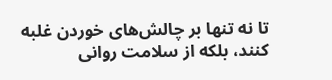تا نه تنها بر چالش‌های خوردن غلبه کنند، بلکه از سلامت روانی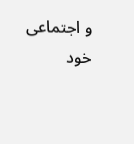و اجتماعی خود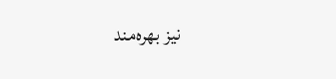نیز بهره‌مند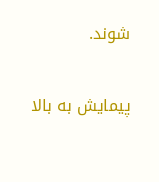شوند.

پیمایش به بالا